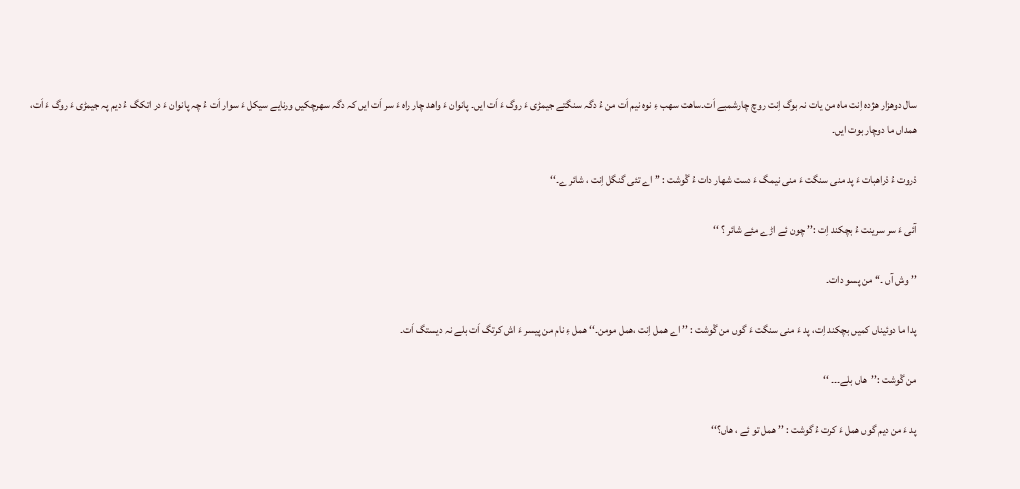سال دوھزار ھژدہ اِنت ماہ من یات نہ بوگ اِنت روچ چارشمبے اَت۔ساھت سھب ءِ نوہ نیم اَت من ءُ دگہ سنگتے جیمڑی ءَ روگ ءَ اَت ایں۔ پانوان ءَ واھد چار راہ ءَ سر اَت ایں کہ دگہ سھرچکیں ورنایے سیکل ءَ سوار اَت ءُ چہ پانوان ءَ در اتکگ ءُ دیم پہ جیمڑی ءَ روگ ءَ اَت،
ھمداں ما دوچار بوت ایں۔

دْروت ءُ دْراھبات ءَ پد منی سنگت ءَ منی نیمگ ءَ دست شھار دات ءُ گْوشت : ’’ اے تئی گنگل اِنت ، شائر ے۔‘‘

آئی ءَ سر سرینت ءُ بچکند اِت :’’ چون ئے اڑے مئے شائر ؟ ‘‘

’’ وش آں ۔‘‘ من پسو دات۔

پدا ما دوئیناں کمیں بچکند اِت، پد ءَ منی سنگت ءَ گوں من گْوشت : ’’ اے ھمل اِنت ،ھمل مومن۔‘‘ ھمل ءِ نام من پیسر ءَ اش کرتگ اَت بلے نہ دیستگ اَت۔

من گْوشت :’’ھاں بلے۔۔۔ ‘‘

پد ءَ من دیم گوں ھمل ءَ کرت ءُ گوشت : ’’ ھمل تو ئے ، ھاں؟‘‘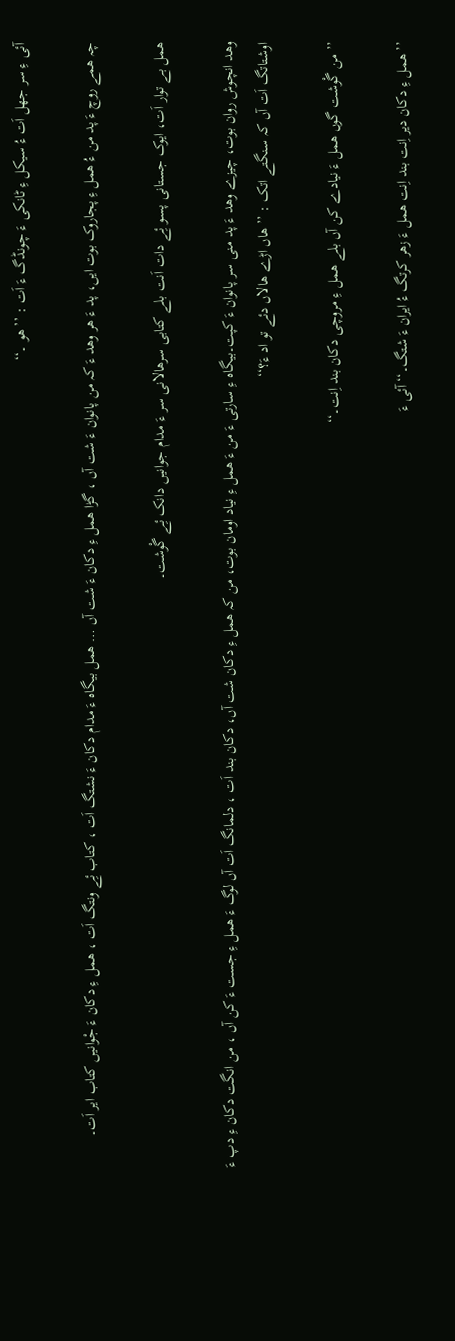آئی ءِ سر جھل اَت ءُ سیکل ءِ ٹانکی ءَ چونڈگ ءَ اَت : ’’ھو ۔‘‘

چہ ھمے روچ ءَ پد من ءُ ھمل ءِ پجاروک بوت ایں، پد ءَ ھر وھد ءَ کہ من پانوان ءَ شت آں ، گڑا ھمل ءِ دکان ءَ شت آں … ھمل بیگاہ ءَ مدام دکان ءَ نشتگ اَت ، کتاب ئِے ونتگ اَت ، ھمل ءِ دکان ءَ جْوانیں کتاب ایر اَت۔

ھمل بے توار اَت، ایوک جستانی پسو ئِے دات اَنت بلے کتابی سرھالانی سر ءَ مدام جوانیں دانک ئِے گْوشت۔

وھد انچوش روان بوت، چیزے وھد ءَ پد منی سر پانوان ءَ کپت۔بیگاہ ءِ سارتی ءَ من ءَ ھمل ءِ نیاد اومان بوت، من کہ ھمل ءِ دکان شت آں، دکان بند اَت ، دلمانگ اَت آں لوگ ءَ ھمل ءِ جست ءَ کن آں ، من انگت دکان ءِ دپ ءَ اوشتاتگ اَت آں کہ سنگتے اتک : ’’ ھاں اڑے ھالاں دئے تو اد ءَ؟‘‘

’’ من گْوشت گوں ھمل ءَ نیادے کن آں بلے ھمل ءِ مروچی دکان بند اِنت۔‘‘

’’ ھمل ءِ دکان دیر اِنت بند اِنت ھمل ءَ زھر کرتگ ءُ ایران ءَ شتگ۔‘‘ آئی ءَ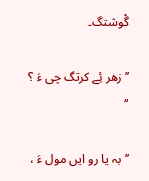گْوشتگ۔

’’ زھر ئِے کرتگ چی ءَ ؟ ‘‘

’’ بہ یا رو ایں مول ءَ ،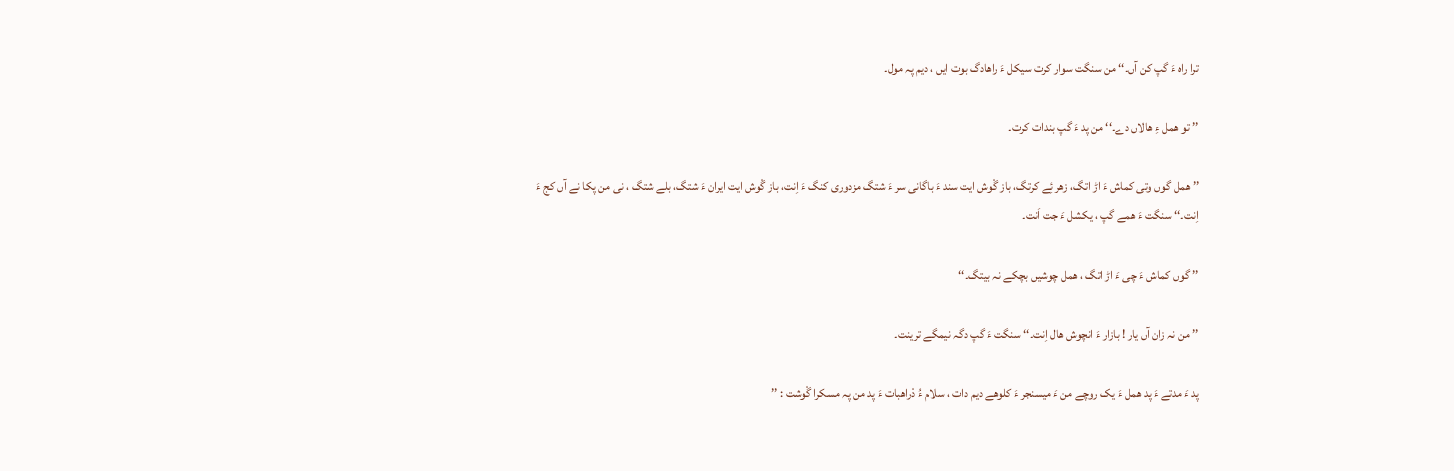ترا راہ ءَ گپ کن آں۔‘‘ من سنگت سوار کرت سیکل ءَ راھادگ بوت ایں ، دیم پہ مول۔

’’ تو ھمل ءِ ھالاں دے۔‘‘ من پد ءَ گپ بندات کرت۔

’’ ھمل گوں وتی کماش ءَ اڑ اتگ، زھر ئِے کرتگ، باز گْوش ایت سند ءَ باگانی سر ءَ شتگ مزدوری کنگ ءَ اِنت، باز گْوش ایت ایران ءَ شتگ، بلے شتگ ، نی من پکا نے آں کج ءَ اِنت۔‘‘ سنگت ءَ ھمے گپ ، یکشل ءَ جت اَنت۔

’’ گوں کماش ءَ چی ءَ اڑ اتگ ، ھمل چوشیں بچکے نہ بیتگ۔‘‘

’’ من نہ زان آں یار ! بازار ءَ انچوش ھال اِنت۔‘‘ سنگت ءَ گپ دگہ نیمگے ترینت۔

پد ءَ مدتے ءَ پد ھمل ءَ یک روچے من ءَ میسنجر ءَ کلوھے دیم دات ، سلام ءُ دْراھبات ءَ پد من پہ مسکرا گْوشت : ’’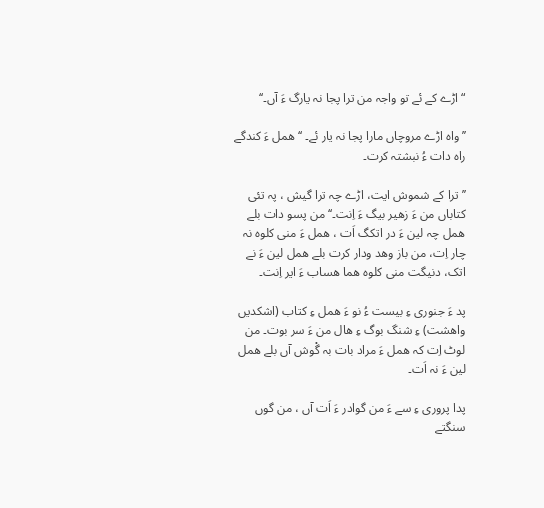“اڑے کے ئے تو واجہ من ترا پجا نہ یارگ ءَ آں۔‘‘

’’واہ اڑے مروچاں مارا پجا نہ یار ئے۔ ‘‘ ھمل ءَ کندگے راہ دات ءُ نبشتہ کرت۔

’’ ترا کے شموش ایت، اڑے چہ ترا گیش ، پہ تئی کتاباں من ءَ زھیر بیگ ءَ اِنت۔‘‘ من پسو دات بلے ھمل چہ لین ءَ در اتکگ اَت ، ھمل ءَ منی کلوہ نہ چار اِت، من باز وھد ودار کرت بلے ھمل لین ءَ نے اتک، دنیگت منی کلوہ ھما ھساب ءَ ایر اِنت۔

پد ءَ جنوری ءِ بیست ءُ نو ءَ ھمل ءِ کتاب (اشکدیں واھشت) ءِ شنگ بوگ ءِ ھال من ءَ سر بوت۔ من لوٹ اِت کہ ھمل ءَ مراد بات بہ گْوش آں بلے ھمل لین ءَ نہ اَت۔

پدا پروری ءِ سے ءَ من گوادر ءَ اَت آں ، من گوں سنگتے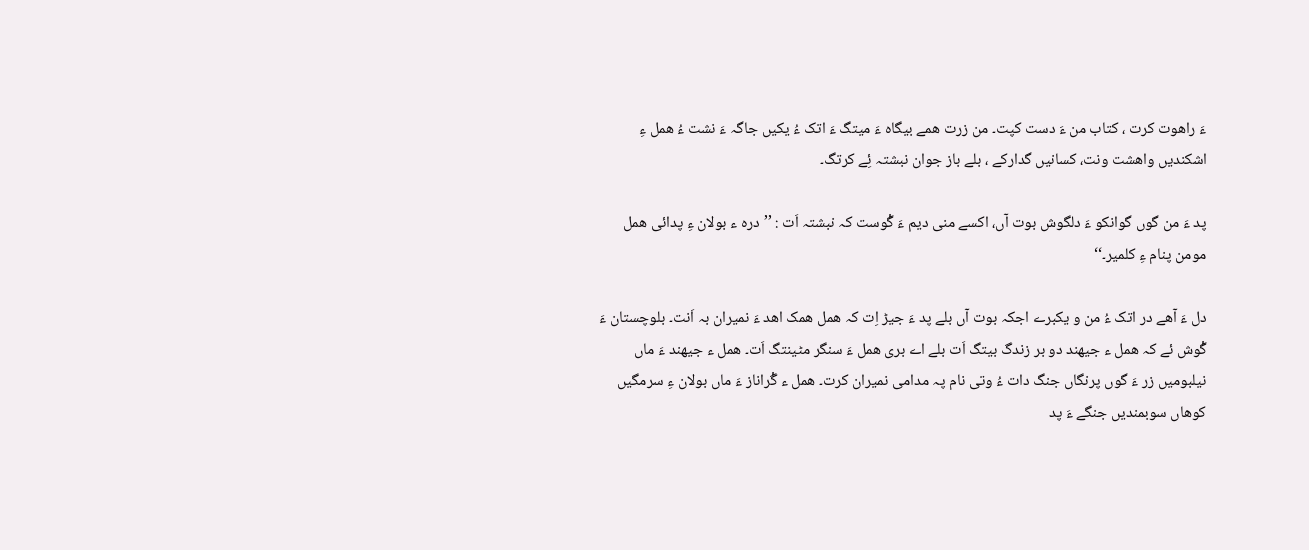ءَ راھوت کرت ، کتاب من ءَ دست کپت۔ من زرت ھمے بیگاہ ءَ میتگ ءَ اتک ءُ یکیں جاگہ ءَ نشت ءُ ھمل ءِ اشکندیں واھشت ونت، کسانیں گدارکے ، بلے باز جوان نبشتہ ئِے کرتگ۔

پد ءَ من گوں گوانکو ءَ دلگوش بوت آں، اکسے منی دیم ءَ گْوست کہ نبشتہ اَت : ’’درہ ء بولان ءِ پدائی ھمل مومن پنام ءِ کلمیر۔‘‘

دل ءَ آھے در اتک ءُ من و یکبرے اجکہ بوت آں بلے پد ءَ جیڑ اِت کہ ھمل ھمک اھد ءَ نمیران بہ اَنت۔ بلوچستان ءَ گْوش ئے کہ ھمل ء جیھند دو بر زندگ بیتگ اَت بلے اے بری ھمل ءَ سنگر مٹینتگ اَت۔ ھمل ء جیھند ءَ ماں نیلبومیں زر ءَ گوں پرنگاں جنگ دات ءُ وتی نام پہ مدامی نمیران کرت۔ ھمل ء گْراناز ءَ ماں بولان ءِ سرمگیں کوھاں سوبمندیں جنگے ءَ پد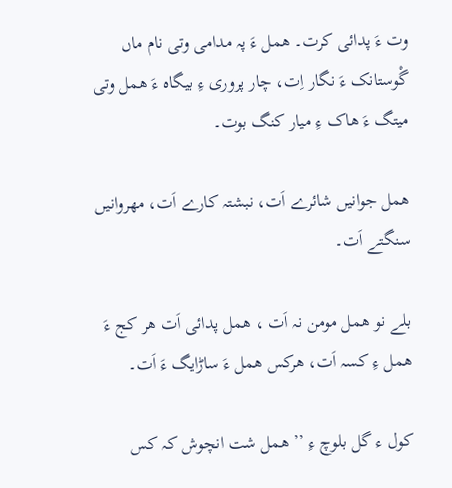وت ءَ پدائی کرت۔ ھمل ءَ پہ مدامی وتی نام ماں گْوستانک ءَ نگار اِت، چار پروری ءِ بیگاہ ءَ ھمل وتی میتگ ءَ ھاک ءِ میار کنگ بوت۔

ھمل جوانیں شائرے اَت، نبشتہ کارے اَت، مھروانیں سنگتے اَت۔

بلے نو ھمل مومن نہ اَت ، ھمل پدائی اَت ھر کج ءَ ھمل ءِ کسہ اَت، ھرکس ھمل ءَ ساڑایگ ءَ اَت۔

کول ء گل بلوچ ءِ ’’ ھمل شت انچوش کہ کس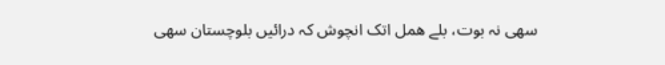سھی نہ بوت، بلے ھمل اتک انچوش کہ درائیں بلوچستان سھی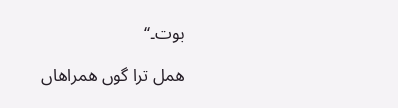بوت۔‘‘

ھمل ترا گوں ھمراھاں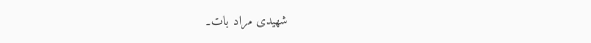شھیدی مراد بات۔